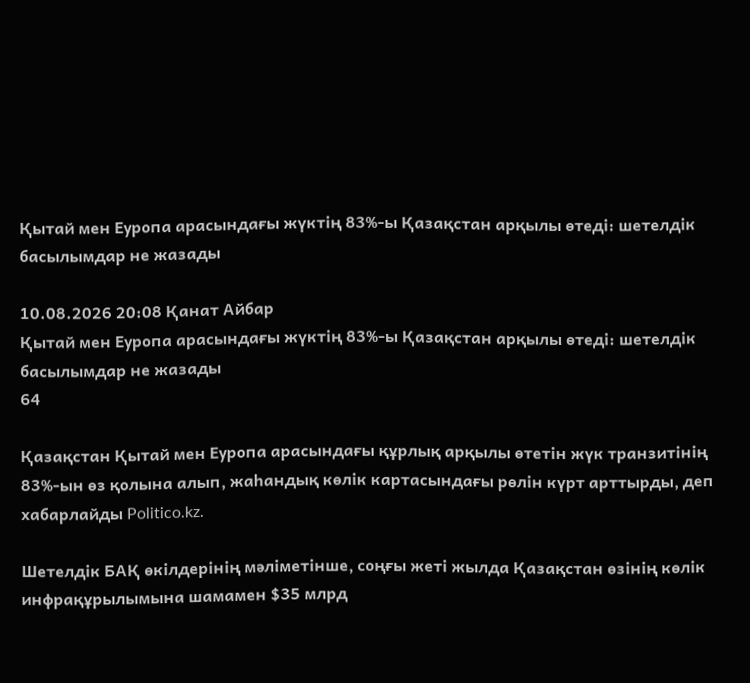Қытай мен Еуропа арасындағы жүктің 83%-ы Қазақстан арқылы өтеді: шетелдік басылымдар не жазады

10.08.2026 20:08 Қанат Айбар
Қытай мен Еуропа арасындағы жүктің 83%-ы Қазақстан арқылы өтеді: шетелдік басылымдар не жазады
64

Қазақстан Қытай мен Еуропа арасындағы құрлық арқылы өтетін жүк транзитінің 83%-ын өз қолына алып, жаһандық көлік картасындағы рөлін күрт арттырды, деп хабарлайды Politico.kz.

Шетелдік БАҚ өкілдерінің мәліметінше, соңғы жеті жылда Қазақстан өзінің көлік инфрақұрылымына шамамен $35 млрд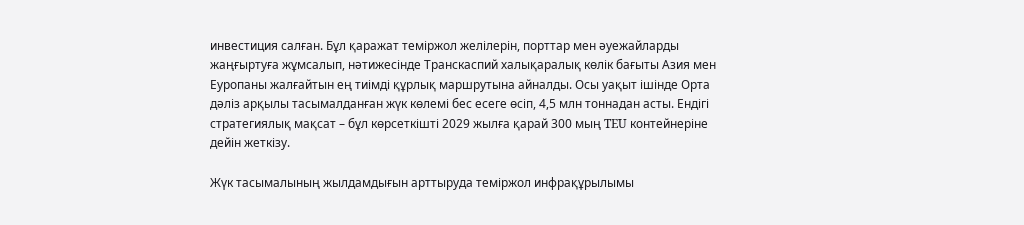инвестиция салған. Бұл қаражат теміржол желілерін, порттар мен әуежайларды жаңғыртуға жұмсалып, нәтижесінде Транскаспий халықаралық көлік бағыты Азия мен Еуропаны жалғайтын ең тиімді құрлық маршрутына айналды. Осы уақыт ішінде Орта дәліз арқылы тасымалданған жүк көлемі бес есеге өсіп, 4,5 млн тоннадан асты. Ендігі стратегиялық мақсат – бұл көрсеткішті 2029 жылға қарай 300 мың TEU контейнеріне дейін жеткізу.

Жүк тасымалының жылдамдығын арттыруда теміржол инфрақұрылымы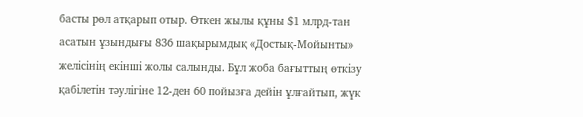басты рөл атқарып отыр. Өткен жылы құны $1 млрд-тан асатын ұзындығы 836 шақырымдық «Достық-Мойынты» желісінің екінші жолы салынды. Бұл жоба бағыттың өткізу қабілетін тәулігіне 12-ден 60 пойызға дейін ұлғайтып, жүк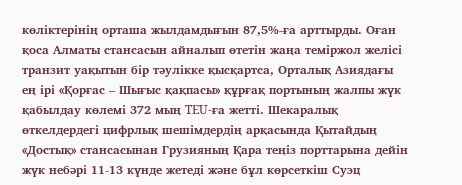көліктерінің орташа жылдамдығын 87,5%-ға арттырды. Оған қоса Алматы стансасын айналып өтетін жаңа теміржол желісі транзит уақытын бір тәулікке қысқартса, Орталық Азиядағы ең ірі «Қорғас – Шығыс қақпасы» құрғақ портының жалпы жүк қабылдау көлемі 372 мың TEU-ға жетті. Шекаралық өткелдердегі цифрлық шешімдердің арқасында Қытайдың «Достық» стансасынан Грузияның Қара теңіз порттарына дейін жүк небәрі 11-13 күнде жетеді және бұл көрсеткіш Суэц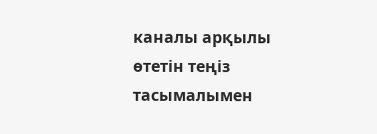каналы арқылы өтетін теңіз тасымалымен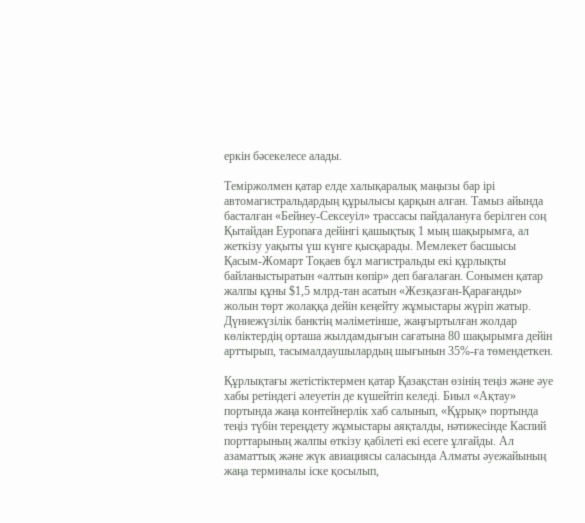еркін бәсекелесе алады.

Теміржолмен қатар елде халықаралық маңызы бар ірі автомагистральдардың құрылысы қарқын алған. Тамыз айында басталған «Бейнеу-Сексеуіл» трассасы пайдалануға берілген соң Қытайдан Еуропаға дейінгі қашықтық 1 мың шақырымға, ал жеткізу уақыты үш күнге қысқарады. Мемлекет басшысы Қасым-Жомарт Тоқаев бұл магистральды екі құрлықты байланыстыратын «алтын көпір» деп бағалаған. Сонымен қатар жалпы құны $1,5 млрд-тан асатын «Жезқазған-Қарағанды» жолын төрт жолаққа дейін кеңейту жұмыстары жүріп жатыр. Дүниежүзілік банктің мәліметінше, жаңғыртылған жолдар көліктердің орташа жылдамдығын сағатына 80 шақырымға дейін арттырып, тасымалдаушылардың шығынын 35%-ға төмендеткен.

Құрлықтағы жетістіктермен қатар Қазақстан өзінің теңіз және әуе хабы ретіндегі әлеуетін де күшейтіп келеді. Биыл «Ақтау» портында жаңа контейнерлік хаб салынып, «Құрық» портында теңіз түбін тереңдету жұмыстары аяқталды, нәтижесінде Каспий порттарының жалпы өткізу қабілеті екі есеге ұлғайды. Ал азаматтық және жүк авиациясы саласында Алматы әуежайының жаңа терминалы іске қосылып,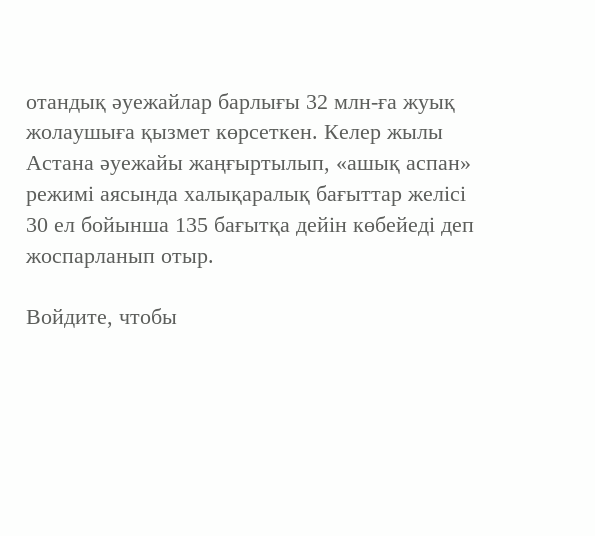отандық әуежайлар барлығы 32 млн-ға жуық жолаушыға қызмет көрсеткен. Келер жылы Астана әуежайы жаңғыртылып, «ашық аспан» режимі аясында халықаралық бағыттар желісі 30 ел бойынша 135 бағытқа дейін көбейеді деп жоспарланып отыр.

Войдите, чтобы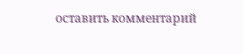оставить комментарий